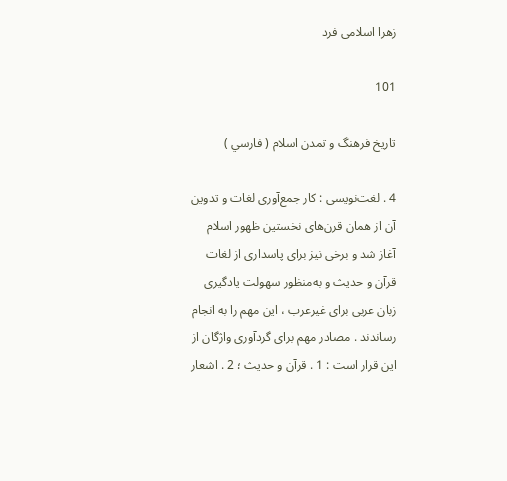زهرا اسلامى فرد

101

تاريخ فرهنگ و تمدن اسلام ( فارسي )

4 . لغت‌نويسى : كار جمع‌آورى لغات و تدوين آن از همان قرن‌هاى نخستين ظهور اسلام آغاز شد و برخى نيز براى پاسدارى از لغات قرآن و حديث و به‌منظور سهولت يادگيرى زبان عربى براى غيرعرب ، اين مهم را به انجام رساندند . مصادر مهم براى گردآورى واژگان از اين قرار است : 1 . قرآن و حديث ؛ 2 . اشعار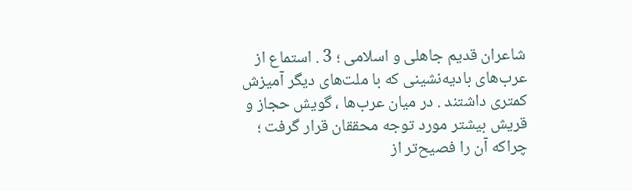شاعران قديم جاهلى و اسلامى ؛ 3 . استماع از عرب‌هاى باديه‌نشينى كه با ملت‌هاى ديگر آميزش كمترى داشتند . در ميان عرب‌ها ، گويش حجاز و قريش بيشتر مورد توجه محققان قرار گرفت ؛ چراكه آن را فصيح‌تر از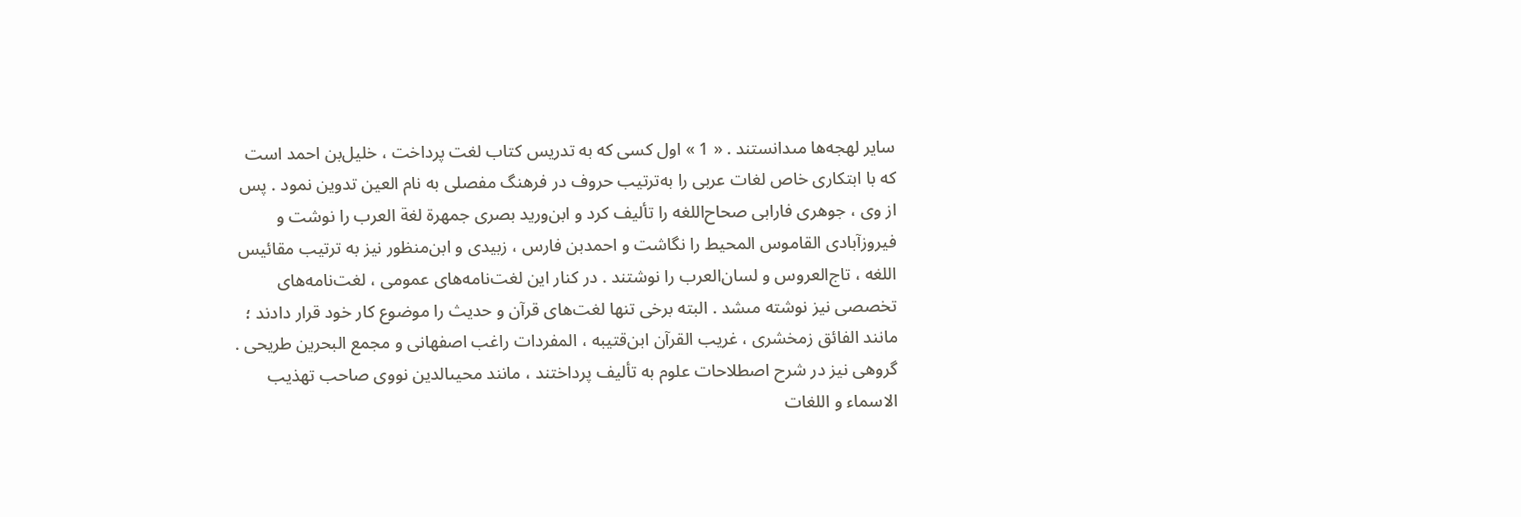ساير لهجه‌ها مىدانستند . « 1 » اول كسى كه به تدريس كتاب لغت پرداخت ، خليل‌بن احمد است كه با ابتكارى خاص لغات عربى را به‌ترتيب حروف در فرهنگ مفصلى به نام العين تدوين نمود . پس از وى ، جوهرى فارابى صحاح‌اللغه را تأليف كرد و ابن‌وريد بصرى جمهرة لغة العرب را نوشت و فيروزآبادى القاموس المحيط را نگاشت و احمدبن فارس ، زبيدى و ابن‌منظور نيز به ترتيب مقائيس اللغه ، تاج‌العروس و لسان‌العرب را نوشتند . در كنار اين لغت‌نامه‌هاى عمومى ، لغت‌نامه‌هاى تخصصى نيز نوشته مىشد . البته برخى تنها لغت‌هاى قرآن و حديث را موضوع كار خود قرار دادند ؛ مانند الفائق زمخشرى ، غريب القرآن ابن‌قتيبه ، المفردات راغب اصفهانى و مجمع البحرين طريحى . گروهى نيز در شرح اصطلاحات علوم به تأليف پرداختند ، مانند محيىالدين نووى صاحب تهذيب الاسماء و اللغات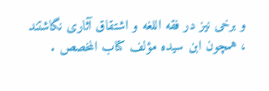و برخى نيز در فقه اللغه و اشتقاق آثارى نگاشتند ، همچون ابن سيده مؤلف كتاب المخصص .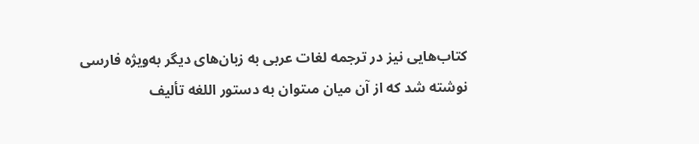كتاب‌هايى نيز در ترجمه لغات عربى به زبان‌هاى ديگر به‌ويژه فارسى نوشته شد كه از آن ميان مىتوان به دستور اللغه تأليف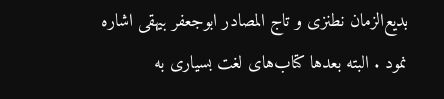بديع‌الزمان نطنزى و تاج المصادر ابوجعفر بيهقى اشاره نمود . البته بعدها كتاب‌هاى لغت بسيارى به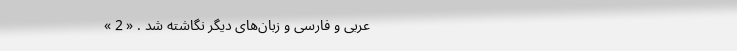عربى و فارسى و زبان‌هاى ديگر نگاشته شد . « 2 »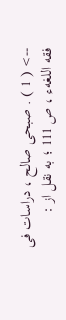--> ( 1 ) . صبحى صالح ، دراسات فى فقه اللغهء ، ص 111 ؛ به نقل از :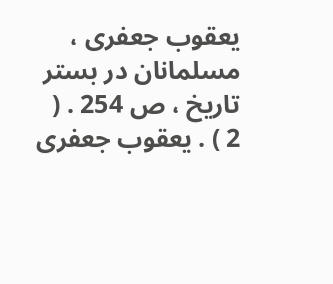يعقوب جعفرى ، مسلمانان در بستر تاريخ ، ص 254 . ( 2 ) . يعقوب جعفرى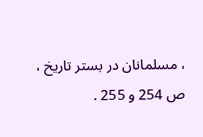، مسلمانان در بستر تاريخ ، ص 254 و 255 .